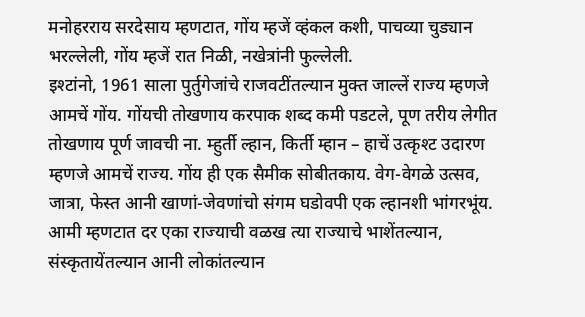मनोहरराय सरदेसाय म्हणटात, गोंय म्हजें व्हंकल कशी, पाचव्या चुड्यान भरल्लेली, गोंय म्हजें रात निळी, नखेत्रांनी फुल्लेली.
इश्टांनो, 1961 साला पुर्तुगेजांचे राजवटींतल्यान मुक्त जाल्लें राज्य म्हणजे आमचें गोंय. गोंयची तोखणाय करपाक शब्द कमी पडटले, पूण तरीय लेगीत तोखणाय पूर्ण जावची ना. म्हुर्ती ल्हान, किर्ती म्हान – हाचें उत्कृश्ट उदारण म्हणजे आमचें राज्य. गोंय ही एक सैमीक सोबीतकाय. वेग-वेगळे उत्सव, जात्रा, फेस्त आनी खाणां-जेवणांचो संगम घडोवपी एक ल्हानशी भांगरभूंय. आमी म्हणटात दर एका राज्याची वळख त्या राज्याचे भाशेंतल्यान, संस्कृतायेंतल्यान आनी लोकांतल्यान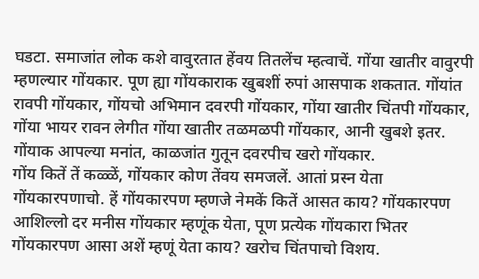घडटा. समाजांत लोक कशे वावुरतात हेंवय तितलेंच म्हत्वाचें. गोंया खातीर वावुरपी म्हणल्यार गोंयकार. पूण ह्या गोंयकाराक खुबशीं रुपां आसपाक शकतात. गोंयांत रावपी गोंयकार, गोंयचो अभिमान दवरपी गोंयकार, गोंया खातीर चिंतपी गोंयकार, गोंया भायर रावन लेगीत गोंया खातीर तळमळपी गोंयकार, आनी खुबशे इतर. गोंयाक आपल्या मनांत, काळजांत गुतून दवरपीच खरो गोंयकार.
गोंय कितें तें कळ्ळें, गोंयकार कोण तेंवय समजलें. आतां प्रस्न येता गोंयकारपणाचो. हें गोंयकारपण म्हणजे नेमकें कितें आसत काय? गोंयकारपण आशिल्लो दर मनीस गोंयकार म्हणूंक येता, पूण प्रत्येक गोंयकारा भितर गोंयकारपण आसा अशें म्हणूं येता काय? खरोच चिंतपाचो विशय.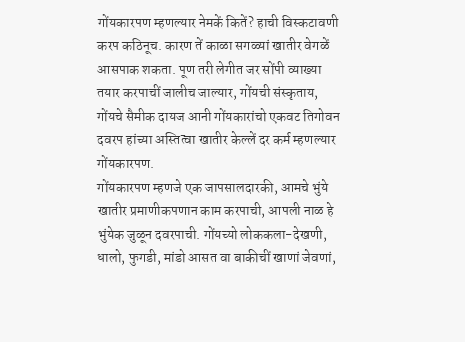गोंयकारपण म्हणल्यार नेमकें कितें? हाची विस्कटावणी करप कठिनूच. कारण तें काळा सगळ्यां खातीर वेगळें आसपाक शकता. पूण तरी लेगीत जर सोंपी व्याख्या तयार करपाचीं जालीच जाल्यार, गोंयची संस्कृताय, गोंयचे सैमीक दायज आनी गोंयकारांचो एकवट तिगोवन दवरप हांच्या अस्तित्वा खातीर केल्लें दर कर्म म्हणल्यार गोंयकारपण.
गोंयकारपण म्हणजे एक जापसालदारकी, आमचे भुंये खातीर प्रमाणीकपणान काम करपाची, आपली नाळ हे भुंयेक जुळून दवरपाची. गोंयच्यो लोककला-देखणी, धालो, फुगडी, मांडो आसत वा बाकीचीं खाणां जेवणां,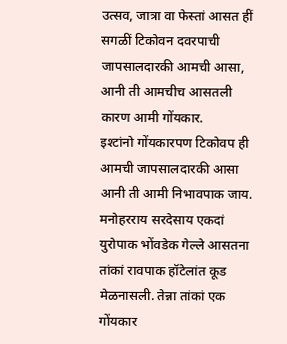उत्सव, जात्रा वा फेस्तां आसत हीं सगळीं टिकोवन दवरपाची जापसालदारकी आमची आसा, आनी ती आमचीच आसतली कारण आमी गोंयकार.
इश्टांनो गोंयकारपण टिकोवप ही आमची जापसालदारकी आसा आनी ती आमी निभावपाक जाय. मनोहरराय सरदेसाय एकदां युरोपाक भोंवडेक गेल्ले आसतना तांकां रावपाक हॉटेलांत कूड मेळनासली. तेन्ना तांकां एक गोंयकार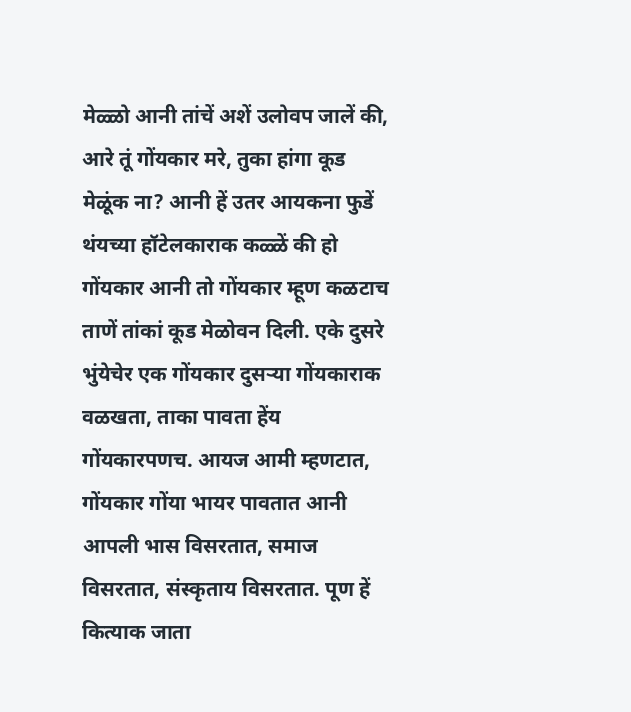मेळ्ळो आनी तांचें अशें उलोवप जालें की, आरे तूं गोंयकार मरे, तुका हांगा कूड मेळूंक ना? आनी हें उतर आयकना फुडें थंयच्या हॉटेलकाराक कळ्ळें की हो गोंयकार आनी तो गोंयकार म्हूण कळटाच ताणें तांकां कूड मेळोवन दिली. एके दुसरे भुंयेचेर एक गोंयकार दुसऱ्या गोंयकाराक वळखता, ताका पावता हेंय गोंयकारपणच. आयज आमी म्हणटात, गोंयकार गोंया भायर पावतात आनी आपली भास विसरतात, समाज विसरतात, संस्कृताय विसरतात. पूण हें कित्याक जाता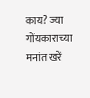काय? ज्या गोंयकाराच्या मनांत खरें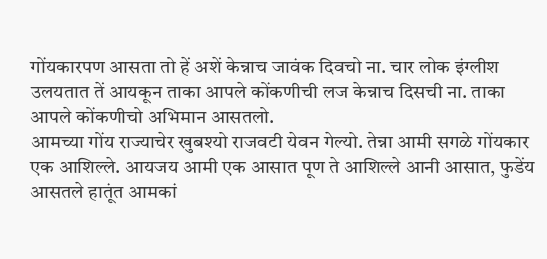गोंयकारपण आसता तो हें अशें केन्नाच जावंक दिवचो ना. चार लोक इंग्लीश उलयतात तें आयकून ताका आपले कोंकणीची लज केन्नाच दिसची ना. ताका आपले कोंकणीचो अभिमान आसतलो.
आमच्या गोंय राज्याचेर खुबश्यो राजवटी येवन गेल्यो. तेन्ना आमी सगळे गोंयकार एक आशिल्ले. आयजय आमी एक आसात पूण ते आशिल्ले आनी आसात, फुडेंय आसतले हातूंत आमकां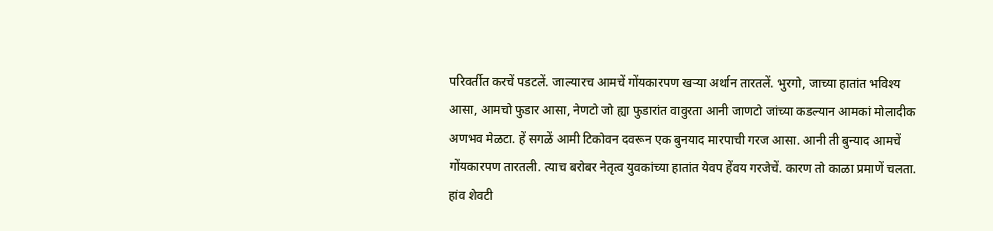परिवर्तीत करचें पडटलें. जाल्यारच आमचें गोंयकारपण खऱ्या अर्थान तारतलें. भुरगो, जाच्या हातांत भविश्य आसा, आमचो फुडार आसा, नेणटो जो ह्या फुडारांत वावुरता आनी जाणटो जांच्या कडल्यान आमकां मोलादीक अणभव मेळटा. हें सगळें आमी टिकोवन दवरून एक बुनयाद मारपाची गरज आसा. आनी ती बुन्याद आमचें गोंयकारपण तारतली. त्याच बरोबर नेतृत्व युवकांच्या हातांत येवप हेंवय गरजेचें. कारण तो काळा प्रमाणें चलता.
हांव शेवटी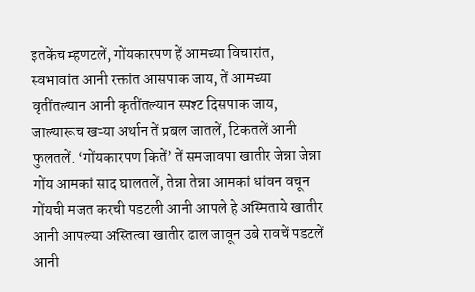इतकेंच म्हणटलें, गोंयकारपण हें आमच्या विचारांत, स्वभावांत आनी रक्तांत आसपाक जाय, तें आमच्या वृतींतल्यान आनी कृतींतल्यान स्पश्ट दिसपाक जाय, जाल्यारूच खऱ्या अर्थान तें प्रबल जातलें, टिकतलें आनी फुलतलें. ‘गोंयकारपण कितें’ तें समजावपा खातीर जेन्ना जेन्ना गोंय आमकां साद घालतलें, तेन्ना तेन्ना आमकां धांवन वचून गोंयची मजत करची पडटली आनी आपले हे अस्मिताये खातीर आनी आपल्या अस्तित्वा खातीर ढाल जावून उबे रावचें पडटलें आनी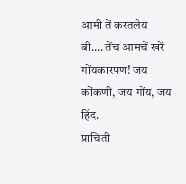आमी तें करतलेय बी…. तेंच आमचें खरें गोंयकारपण! जय कोंकणी, जय गोंय, जय हिंद.
प्राचिती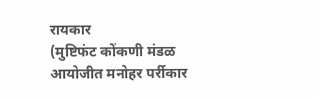रायकार
(मुष्टिफंट कोंकणी मंडळ आयोजीत मनोहर पर्रीकार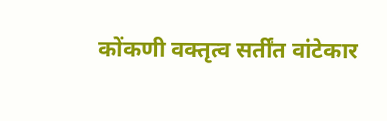कोंकणी वक्तृत्व सर्तींत वांटेकार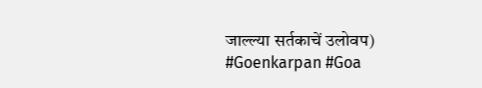जाल्ल्या सर्तकाचें उलोवप)
#Goenkarpan #Goa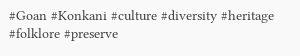#Goan #Konkani #culture #diversity #heritage #folklore #preserve